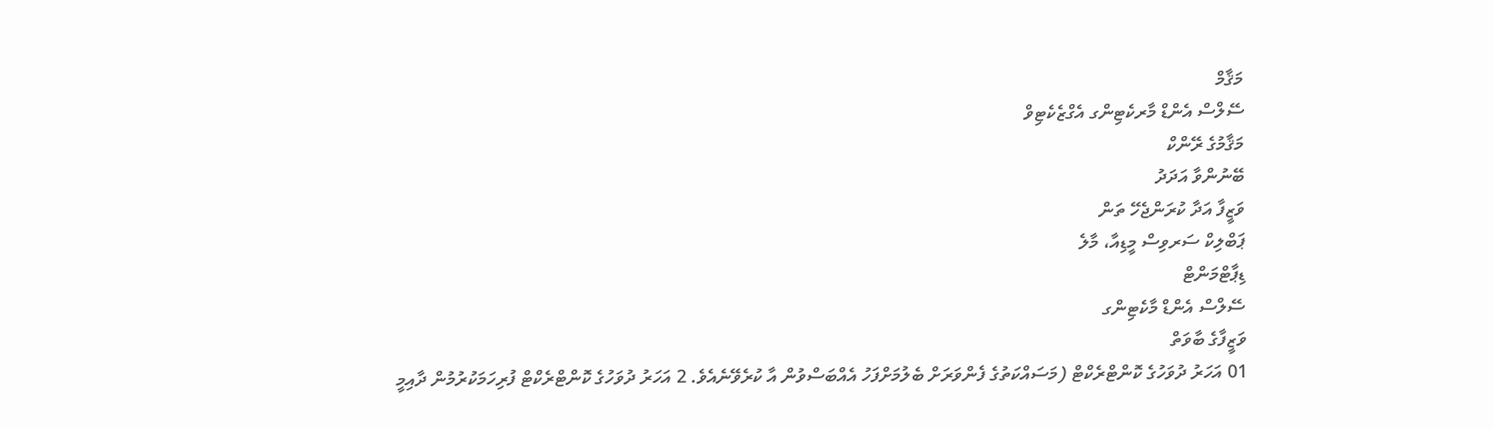މަޤާމް
ސޭލްސް އެންޑް މާރކެޓިންގ އެގްޒެކެޓިވް
މަޤާމުގެ ރޭންކް
ބޭނުންވާ އަދަދު
ވަޒީފާ އަދާ ކުރަންޖެހޭ ތަން
ޕަބްލިކް ސަރވިސް މީޑިއާ، މާލެ
ޑިޕާޓްމަންޓް
ސޭލްސް އެންޑް މާކެޓިންގ
ވަޒީފާގެ ބާވަތް
01 އަހަރު ދުވަހުގެ ކޮންޓްރެކްޓް (މަސައްކަތުގެ ފެންވަރަށް ބެލުމަށްފަހު އެއްބަސްވުން އާ ކުރެވޭނެއެވެ. 2 އަހަރު ދުވަހުގެ ކޮންޓްރެކްޓް ފުރިހަމަކުރުމުން ދާއިމީ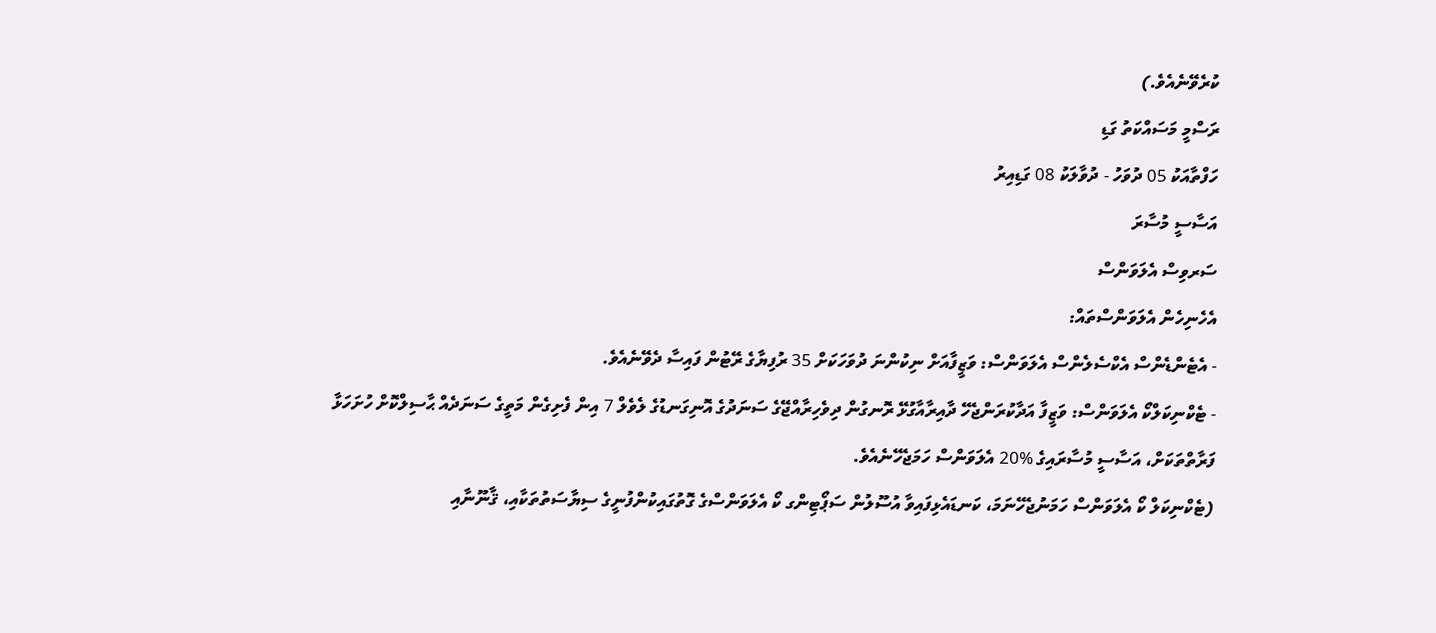ކުރެވޭނެއެވެ.)
ރަސްމީ މަސައްކަތު ގަޑި
ހަފްތާއަކު 05 ދުވަހު - ދުވާލަކު 08 ގަޑިއިރު
އަސާސީ މުސާރަ
ސަރވިސް އެލަވަންސް
އެހެނިހެން އެލަވަންސްތައް:
- އެޓެންޑެންސް އެކްސެލެންސް އެލަވަންސް: ވަޒީފާއަށް ނިކުންނަ ދުވަހަކަށް 35 ރުފިޔާގެ ރޭޓުން ފައިސާ ދެވޭނެއެވެ.
- ޓެކްނިކަލްކޯ އެލަވަންސް: ވަޒީފާ އަދާކުރަންޖެހޭ ދާއިރާއާގުޅޭ ރޮނގުން ދިވެހިރާއްޖޭގެ ސަނަދުގެ އޮނިގަނޑުގެ ލެވެލް 7 އިން ފެށިގެން މަތީގެ ސަނަދެއް ޙާސިލްކޮށް ހުށަހަޅާ ފަރާތްތަކަށް، އަސާސީ މުސާރައިގެ %20 އެލަވަންސް ހަމަޖެހޭނެއެވެ.
(ޓެކްނިކަލް ކޯ އެލަވަންސް ހަމަނުޖެހޭނަމަ، ކަނޑައެޅިފައިވާ އުސޫލުން ސަޕޯޓިންގ ކޯ އެލަވަންސްގެ ގޮތުގައިކުންފުނީގެ ސިޔާސަތުތަކާއި، ޤާނޫނާއި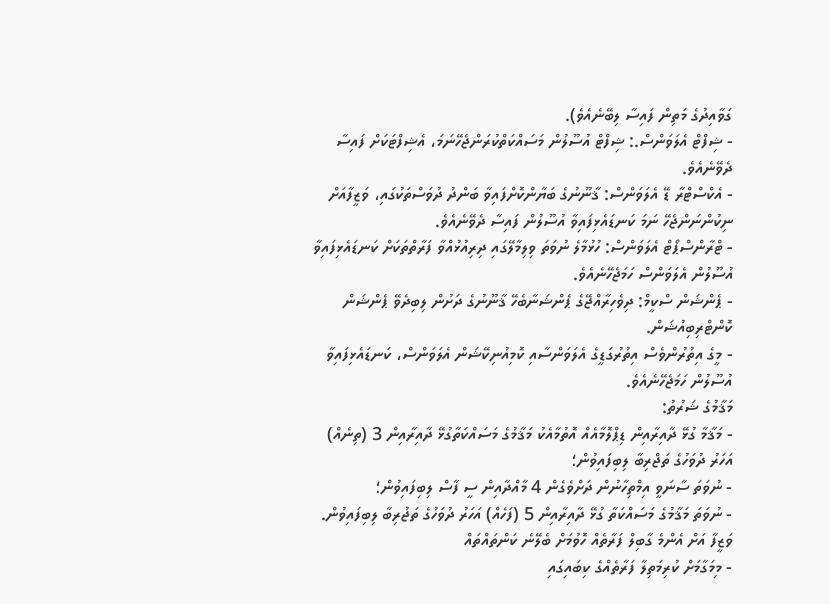ގަވާއިދުގެ މަތިން ފައިސާ ލިބޭނެއެވެ).
- ޝިފްޓް އެލަވަންސް.: ޝިފްޓް އުސޫލުން މަސައްކަތްކުރަންޖެހޭނަމަ، އެޝިފްޓަކަށް ފައިސާ ދެވޭނެއެވެ.
- އެކްސްޓްރާ ޑޭ އެލަވަންސް: ޤާނޫނުގެ ބަޔާންކޮށްފައިވާ ބަންދު ދުވަސްތަކުގައި، ވަޒީފާއަށް ނިކުންނަންޖެހޭ ނަމަ ކަނޑައެޅިފައިވާ އުސޫލުން ފައިސާ ދެވޭނެއެވެ.
- ޓްރާންސްޕޯޓް އެލަވަންސް: ހުޅުމާލެ ނުވަތަ ވިލިމާލޭގައި ދިރިއުޅުއްވާ ފަރާތްތަކަށް ކަނޑައެޅިފައިވާ އުސޫލުން އެލަވަންސް ހަމަޖެހޭނެއެވެ.
- ޕެންޝަން ސްކީމް: ދިވެހިރާއްޖޭގެ ޕެންޝަނާބެހޭ ޤާނޫނުގެ ދަށުން ލިބިދެވޭ ޕެންޝަން ކޮންޓްރިބިއުޝަން.
- މީގެ އިތުރުންވެސް އިތުރުގަޑީގެ އެލަވަންސާއި ކޮމިއުނިކޭޝަން އެލަވަންސް، ކަނޑައެޅިފައިވާ އުސޫލުން ހަމަޖެހޭނެއެވެ.
މަޤާމުގެ ޝަރުތު:
- މަޤާމާ ގުޅޭ ދާއިރާއިން ޑިޕްލޮމާއެއް އޮތުމާއެކު މަޤާމުގެ މަސައްކަތާގުޅޭ ދާއިރާއިން 3 (ތިނެއް) އަހަރު ދުވަހުގެ ތަޖްރިބާ ލިބިފައިވުން؛
- ނުވަތަ ސާނަވީ އިމްތިހާނުން ދަށްވެގެން 4 މާއްދާއިން ސީ ފާސް ލިބިފައިވުން؛
- ނުވަތަ މަޤާމުގެ މަސައްކަތާ ގުޅޭ ދާއިރާއިން 5 (ފަހެއް) އަހަރު ދުވަހުގެ ތަޖުރިބާ ލިބިފައިވުން.
ވަޒީފާ އަށް އެންމެ ގާބިލް ފަރާތެއް ހޮވުމަށް ބެލޭނެ ކަންތައްތައް
- މިމަގާމަށް ކުރިމަތިލާ ފަރާތެއްގެ ކިބައިގައި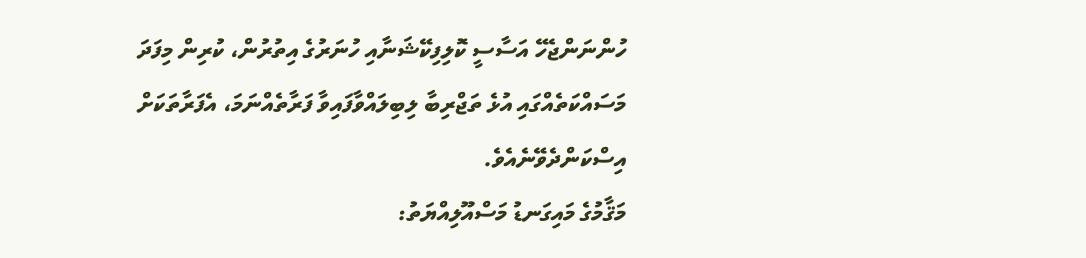ހުންނަންޖެހޭ އަސާސީ ކޮލިފިކޭޝަނާއި ހުނަރުގެ އިތުރުން، ކުރިން މިފަދަ މަސައްކަތެއްގައި އުޅެ ތަޖްރިބާ ލިބިލައްވާފައިވާ ފަރާތެއްނަމަ، އެފަރާތަކަށް އިސްކަންދެވޭނެއެވެ.
މަޤާމުގެ މައިގަނޑު މަސްއޫލިއްޔަތު: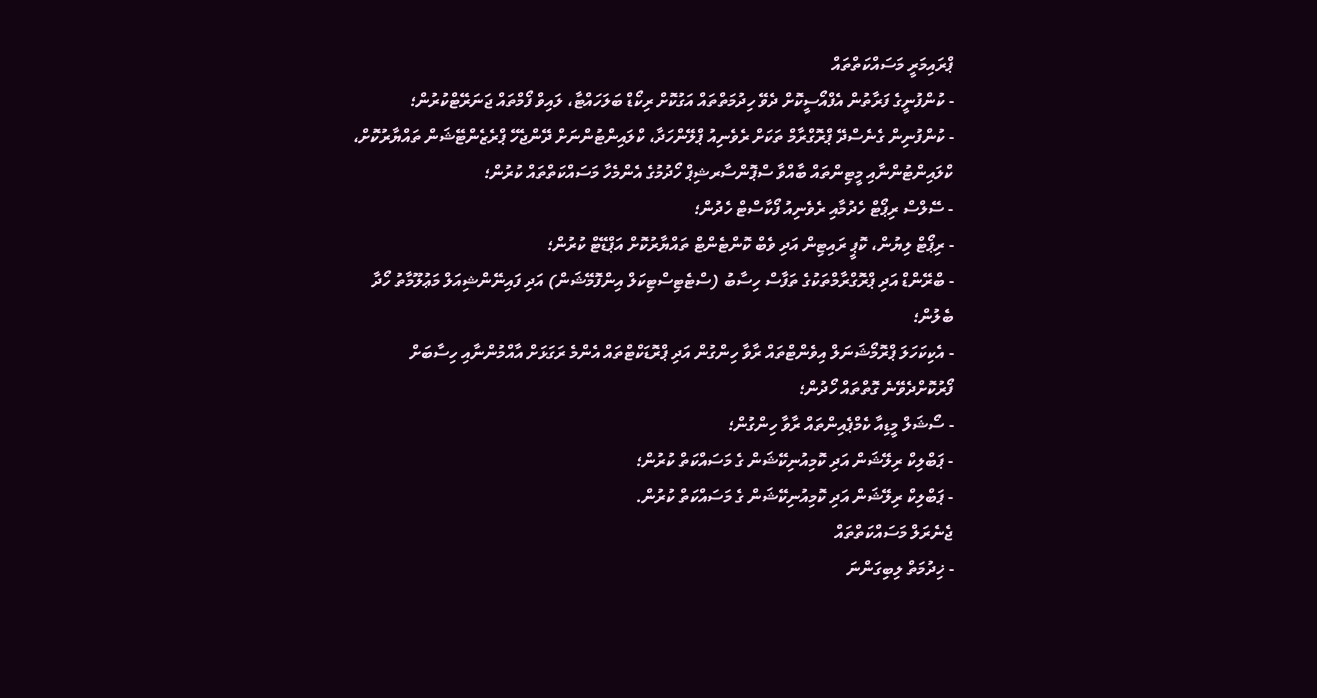ޕްރައިމަރީ މަސައްކަތްތައް
- ކުންފުނީގެ ފަރާތުން އެފްއޯސީކޮށް ދެވޭ ހިދުމަތްތައް އަގުކޮށް ރިކޯޑް ބަލަހައްޓާ، ލައިވް ފޯމްތައް ޖަނަރޭޓްކުރުން؛
- ކުންފުނިން ގެނެސްދޭ ޕްރޮގްރާމް ތަކަށް ރެވެނިއު ޕްލޭންހަދާ، ކްލައިންޓުންނަށް ދޭންޖެހޭ ޕްރެޒެންޓޭޝަން ތައްޔާރުކޮށް، ކްލައިންޓުންނާއި މީޓިންތައް ބާއްވާ ސްޕޮންސާރޝިޕް ހޯދުމުގެ އެންމެހާ މަސައްކަތްތައް ކުރުން؛
- ސޭލްސް ރިޕޯޓް ހެދުމާއި ރެވެނިއު ފޯކާސްޓް ހެދުން؛
- ރިޕޯޓް ލިޔުން، ކޮޕީ ރައިޓިން އަދި ވެބް ކޮންޓެންޓް ތައްޔާރުކޮށް އަޕްޑޭޓް ކުރުން؛
- ބްރޭންޑް އަދި ޕްރޮގްރާމްތަކުގެ ތަފާސް ހިސާބު (ސްޓެޓިސްޓިކަލް އިންފޮމޭޝަން) އަދި ފައިނޭންޝިއަލް މަޢުލޫމާތު ހޯދާ ބެލުން؛
- އެކިކަހަލަ ޕްރޮމޯޝަނަލް އިވެންޓްތައް ރާވާ ހިންގުން އަދި ޕްރޮޑަކްޓްތައް އެންމެ ރަގަޅަށް އާއްމުންނާއި ހިސާބަށް ފޯރުކޮށްދެވޭނެ ގޮތްތައް ހޯދުން؛
- ސޯޝަލް މީޑިއާ ކެމްޕެއިންތައް ރާވާ ހިންގުން؛
- ޕަބްލިކް ރިލޭޝަން އަދި ކޮމިއުނިކޭޝަން ގެ މަސައްކަތް ކުރުން؛
- ޕަބްލިކް ރިލޭޝަން އަދި ކޮމިއުނިކޭޝަން ގެ މަސައްކަތް ކުރުން.
ޖެނެރަލް މަސައްކަތްތައް
- ޚިދުމަތް ލިބިގަންނަ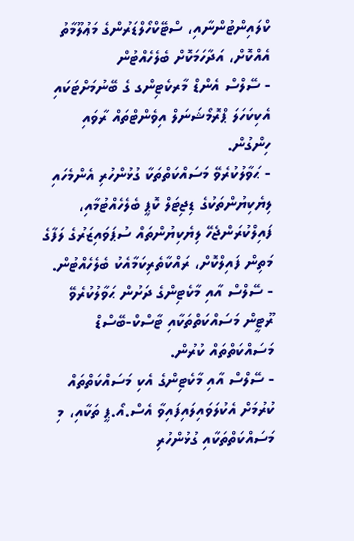ކްލައިންޓުންނާއި، ސްޓޭކްހޯލްޑަރުންގެ މަޢުލޫމާތު އެއްކޮށް، އަދާހަމަކޮށް ބެލެހެއްޓުން
- ސޭލްސް އެންޑް މާރކެޓިންގ ގެ ބޭނުމަށްޓަކައި އެކިކަހަލަ ޕްރޮމޯޝަނަލް އިވެންޓްތައް ރާވައި ހިންގުން.
- ޙަވާލުކުރެވޭ މަސައްކަތްތަކާ ގުޅުންހުރި އެންމެހައި ލިޔެކިޔުންތަކުގެ ޑިޖިޓަލް ކޮޕީ ބެލެހެއްޓުމާއި، ފައިލްކުރަންޖެހޭ ލިޔެކިޔުންތައް ސުޕަވައިޒަރުގެ ލަފާގެ މަތިން ފައިލްކޮށް، ރައްކާތެރިކަމާއެކު ބެލެހެއްޓުން.
- ސޭލްސް އާއި މާކެޓިންގެ ދަށުން ޙަވާލުކުރެވޭ ރޫޓީން މަސައްކަތްތަކާއި ޓާސްކް-ބޭސްޑް މަސައްކަތްތައް ކުރުން.
- ސޭލްސް އާއި މާކެޓިންގެ އެކި މަސައްކަތްތައް ކުރުމަށް އެކުލަވައިލައިފައިވާ އެސް.އޯ.ޕީ ތަކާއި، މި މަސައްކަތްތަކާއި ގުޅުންހުރި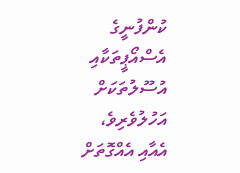ކުންފުނީގެ އެސްއޯޕީތަކާއި އުސޫލުތަކަށް އަހުލުވެރިވެ، އެއާއި އެއްގޮތަށް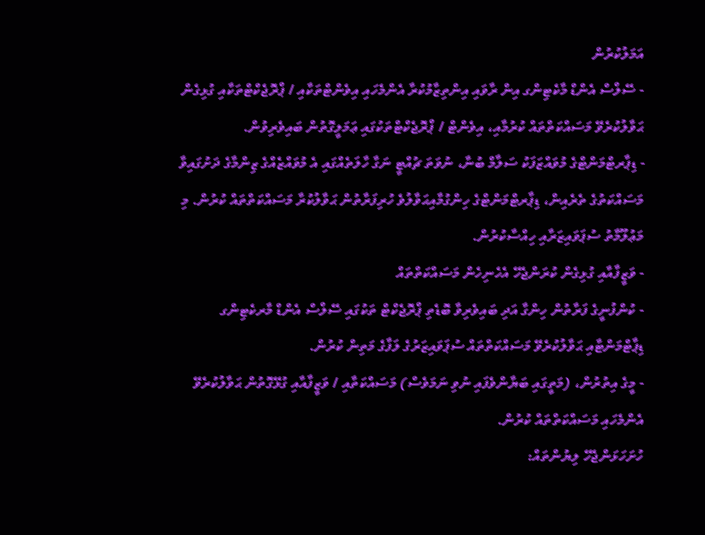އަމަލުކުރުން
- ސޭލްސް އެންޑް މާކެޓިންގ އިން ރާވައި އިންތިޒާމުކުރާ އެންމެހައި އިވެންޓްތަކާއި / ޕްރޮޖެކްޓްތަކާއި ގުޅިގެން ޙަވާލުކުރެވޭ މަސައްކަތްތައް ކުރުމާއި، އިވެންޓް / ޕްރޮޖެކްޓްތަކުގައި ޢަމަލީގޮތުން ބައިވެރިވުން.
- ޑިޕާރޓްމަންޓްގެ މުވައްޒަފަކު ސަލާމް ބުނާ، ނުވަތަ ޗުއްޓީ ނަގާ ހާލަތެއްގައި އެ މުވައްޒެއްގެ ޒިންމާގެ ދަށުގައިވާ މަސައްކަތުގެ ތެރެއިން، ޑިޕާރޓްމަންޓްގެ ހިންގުމާއިޙަވާލުވެ ހުރިފަރާތުން ޙަވާލުކުރާ މަސައްކަތްތައް ކުރުން. މި މަޢުލޫމާތު ސުޕަވައިޒަރާއި ހިއްސާކުރުން.
- ވަޒީފާއާއި ގުޅިގެން ކުރަންޖެހޭ އެހެނިހެން މަސައްކަތްތައް
- ކުންފުނީގެ ފަރާތުން ހިންގާ އަދި ބައިވެރިވާ ބޮޑެތި ޕްރޮޖެކްޓް ތަކުގައި ސޭލްސް އެންޑް މާރކެޓިންގ ޑިޕާޓްމަންޓާއި ޙަވާލުކުރެވޭ މަސައްކަތްތައް ސުޕަވައިޒަރުގެ ލަފާގެ މަތިން ކުރުން.
- މީގެ އިތުރުން، (މަތީގައި ބަޔާންވެފައި ނުވި ނަމަވެސް) މަސައްކަތާއި / ވަޒީފާއާއި ގުޅޭގޮތުން ޙަވާލުކުރެވޭ އެންމެހައި މަސައްކަތްތައް ކުރުން.
ހުށަހަޅަންޖެހޭ ލިޔުންތައް: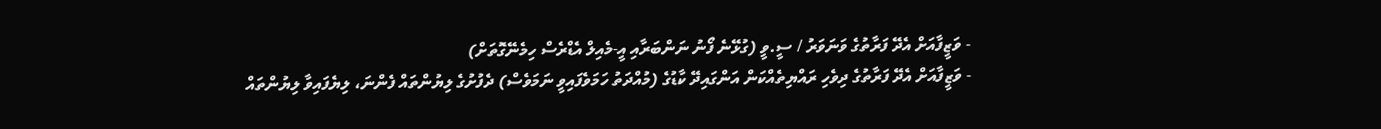- ވަޒީފާއަށް އެދޭ ފަރާތުގެ ވަނަވަރު / ސީ.ވީ (ގުޅޭނެ ފޯނު ނަންބަރާއި އީ-މެއިލް އެޑްރެސް ހިމެނޭގޮތަށް)
- ވަޒީފާއަށް އެދޭ ފަރާތުގެ ދިވެހި ރައްޔިތެއްކަން އަންގައިދޭ ކާޑުގެ (މުއްދަތު ހަމަވެފައިވީ ނަމަވެސް) ދެފުށުގެ ލިޔުންތައް ފެންނަ، ލިޔެފައިވާ ލިޔުންތައް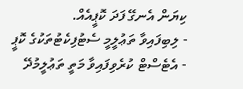ކިޔަން އެނގޭ ފަދަ ކޮޕީއެއް.
- ލިބިފައިވާ ތަޢުލީމީ ސެޓުފިކެޓުތަކުގެ ކޮޕީ
- އެޓެސްޓް ކުރެވިފައިވާ މަތީ ތަޢުލީމުދޭ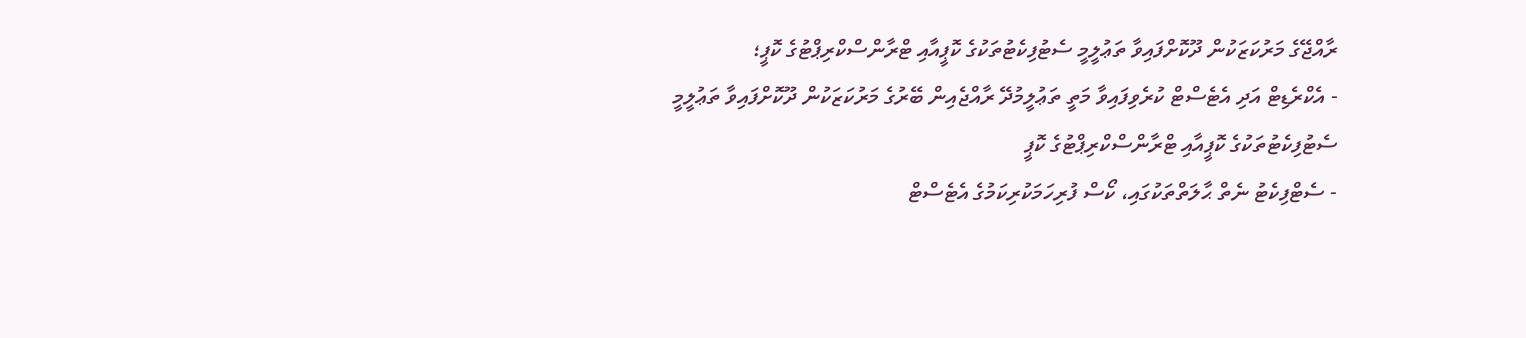ރާއްޖޭގެ މަރުކަޒަކުން ދޫކޮށްފައިވާ ތަޢުލީމީ ސެޓުފިކެޓުތަކުގެ ކޮޕީއާއި ޓްރާންސްކްރިޕްޓުގެ ކޮޕީ؛
- އެކްރެޑިޓް އަދި އެޓެސްޓް ކުރެވިފައިވާ މަތީ ތަޢުލީމުދޭ ރާއްޖެއިން ބޭރުގެ މަރުކަޒަކުން ދޫކޮށްފައިވާ ތަޢުލީމީ ސެޓުފިކެޓުތަކުގެ ކޮޕީއާއި ޓްރާންސްކްރިޕްޓުގެ ކޮޕީ
- ސެޓްފިކެޓު ނެތް ޙާލަތްތަކުގައި، ކޯސް ފުރިހަމަކުރިކަމުގެ އެޓެސްޓް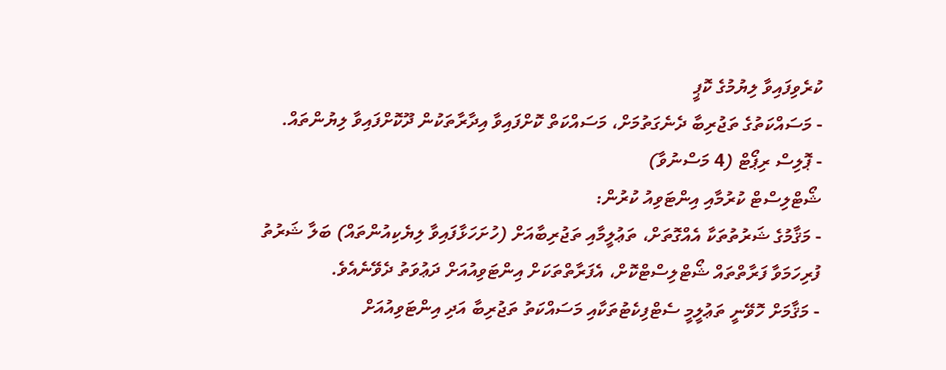ކުރެވިފައިވާ ލިޔުމުގެ ކޮޕީ
- މަސައްކަތުގެ ތަޖުރިބާ ދެނެގަތުމަށް، މަސައްކަތް ކޮށްފައިވާ އިދާރާތަކުން ދޫކޮށްފައިވާ ލިޔުންތައް.
- ޕޮލިސް ރިޕޯޓް (4 މަސްނުވާ)
ޝޯޓްލިސްޓް ކުރުމާއި އިންޓަވިއު ކުރުން:
- މަޤާމުގެ ޝަރުތުތަކާ އެއްގޮތަށް، ތަޢުލީމާއި ތަޖުރިބާއަށް (ހުށަހަޅާފައިވާ ލިޔެކިއުންތައް) ބަލާ ޝަރުތު ފުރިހަމަވާ ފަރާތްތައް ޝޯޓްލިސްޓްކޮށް، އެފަރާތްތަކަށް އިންޓަވިއުއަށް ދަޢުވަތު ދެވޭނެއެވެ.
- މަޤާމަށް ހޮވޭނީ ތަޢުލީމީ ސެޓްފިކެޓުތަކާއި މަސައްކަތު ތަޖުރިބާ އަދި އިންޓަވިއުއަށް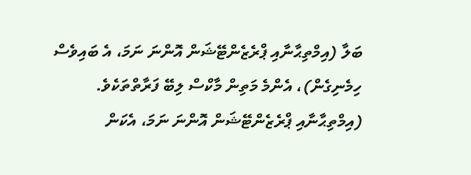ބަލާ (އިމްތިޙާނާއި ޕްރެޒެންޓޭޝަން އޮންނަ ނަމަ، އެ ބައިވެސް ހިމެނިގެން)، އެންމެ މަތިން މާކްސް ލިބޭ ފަރާތްތަކެވެ.
(އިމްތިޙާނާއި ޕްރެޒެންޓޭޝަން އޮންނަ ނަމަ، އެކަން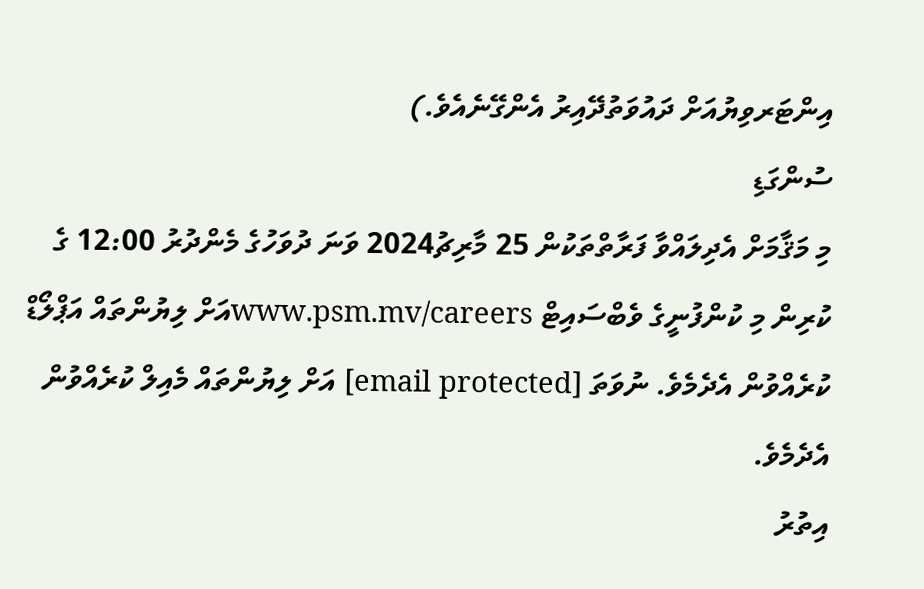އިންޓަރވިޔުއަށް ދައުވަތުދޭއިރު އެންގޭނެއެވެ.)
ސުންގަޑި
މި މަޤާމަށް އެދިލައްވާ ފަރާތްތަކުން 25 މާރިޗު2024 ވަނަ ދުވަހުގެ މެންދުރު 12:00 ގެ ކުރިން މި ކުންފުނީގެ ވެބްސައިޓް www.psm.mv/careersއަށް ލިޔުންތައް އަޕްލޯޑް ކުރެއްވުން އެދެމެވެ. ނުވަތަ [email protected] އަށް ލިޔުންތައް މެއިލް ކުރެއްވުން އެދެމެވެ.
އިތުރު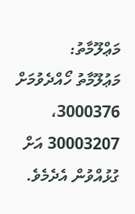މަޢްލޫމާތު:
މަޢުލޫމާތު ހޯއްދެވުމަށް 3000376، 30003207 އަށް ގުޅުއްވުން އެދެމެވެ.